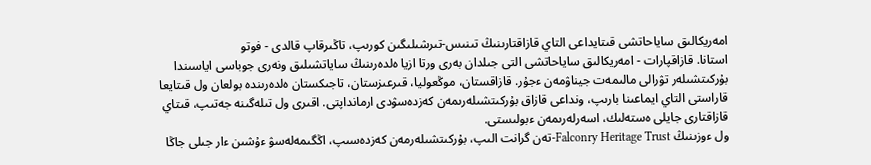امەريكالىق ساياحاتشى قىتايداعى التاي قازاقتارىنىڭ تىنىس-تىرشىلىگىن كورىپ، تاڭىرقاپ قالدى - فوتو
استانا. قازاقپارات - امەريكالىق ساياحاتشى التى جىلدان بەرى ورتا ازيا ەلدەرىنىڭ ساياتشىلىق ونەرى جوباسى اياسىندا بۇركىتشىلەر تۋرالى مالىمەت جيناۋمەن ءجۇر. قازاقستان، موڭعوليا، قىرعىزستان، تاجىكستان ەلدەرىندە بولعان ول قىتايعا قاراستى التاي ايماعىنا بارىپ، ونداعى قازاق بۇركىتشىلەرىمەن كەزدەسۋدى ارمانداپتى. اقىرى ول تىلەگىنە جەتىپ، قىتاي قازاقتارى جايلى ەستەلىك، اسەرلەرىمەن ءبولىستى.
ول ءوزىنىڭ Falconry Heritage Trust-تەن گرانت الىپ، بۇركىتشىلەرمەن كەزدەسىپ، اڭگىمەلەسۋ ءۇشىن ءار جىلى جاڭا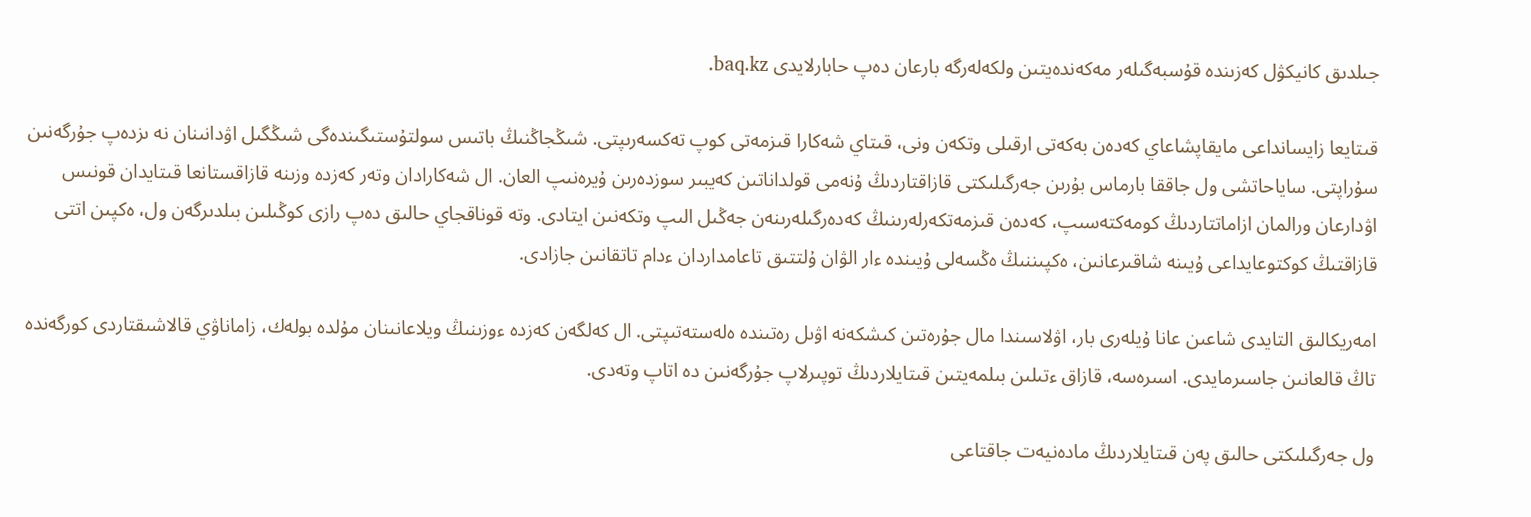جىلدىق كانيكۋل كەزىندە قۇسبەگىلەر مەكەندەيتىن ولكەلەرگە بارعان دەپ حابارلايدى baq.kz.

قىتايعا زايسانداعى مايقاپشاعاي كەدەن بەكەتى ارقىلى وتكەن ونى، قىتاي شەكارا قىزمەتى كوپ تەكسەرىپتى. شىڭجاڭنىڭ باتىس سولتۇستىگىندەگى شىڭگىل اۋدانىنان نە ىزدەپ جۇرگەنىن سۇراپتى. ساياحاتشى ول جاققا بارماس بۇرىن جەرگىلىكتى قازاقتاردىڭ ۇنەمى قولداناتىن كەيبىر سوزدەرىن ۇيرەنىپ العان. ال شەكارادان وتەر كەزدە وزىنە قازاقستانعا قىتايدان قونىس اۋدارعان ورالمان ازاماتتاردىڭ كومەكتەسىپ، كەدەن قىزمەتكەرلەرىنىڭ كەدەرگىلەرىنەن جەڭىل الىپ وتكەنىن ايتادى. وتە قوناقجاي حالىق دەپ رازى كوڭىلىن بىلدىرگەن ول، ەكپىن اتتى قازاقتىڭ كوكتوعايداعى ۇيىنە شاقىرعانىن، ەكپىننىڭ ەڭسەلى ۇيىندە ءار الۋان ۇلتتىق تاعامداردان ءدام تاتقانىن جازادى.

امەريكالىق التايدى شاعىن عانا ۇيلەرى بار، اۋلاسىندا مال جۇرەتىن كىشكەنە اۋىل رەتىندە ەلەستەتىپتى. ال كەلگەن كەزدە ءوزىنىڭ ويلاعانىنان مۇلدە بولەك، زاماناۋي قالاشىقتاردى كورگەندە تاڭ قالعانىن جاسىرمايدى. اسىرەسە، قازاق ءتىلىن بىلمەيتىن قىتايلاردىڭ توپىرلاپ جۇرگەنىن دە اتاپ وتەدى.

ول جەرگىلىكتى حالىق پەن قىتايلاردىڭ مادەنيەت جاقتاعى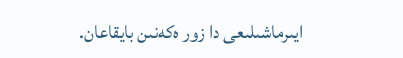ايىرماشىلىعى دا زور ەكەنىن بايقاعان.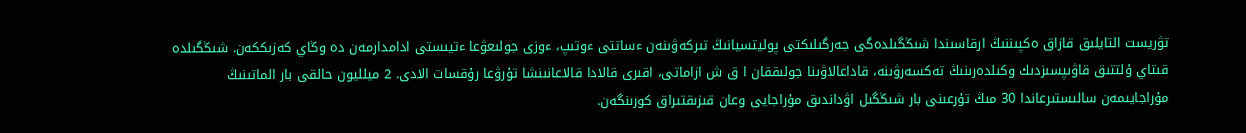تۋريست التايلىق قازاق ەكپىننىڭ ارقاسىندا شىڭگىلدەگى جەرگىلىكتى پوليتسيانىڭ تىركەۋىنەن ءساتتى ءوتىپ، ءوزى جولىعۋعا ءتيىستى ادامدارمەن دە وڭاي كەزىككەن. شىڭگىلدە قىتاي ۇلتتىق قاۋىپسىزدىك وكىلدەرىنىڭ تەكسەرۋىنە، قاداعالاۋىنا جولىققان ا ق ش ازاماتى، اقىرى قالادا قالاعانىنشا تۇرۋعا رۇقسات الادى. 2 ميلليون حالقى بار الماتىنىڭ مۇراجايىمەن سالىستىرعاندا 30 مىڭ تۇرعىنى بار شىڭگىل اۋداندىق مۇراجايى وعان قىزىقتىراق كورىنگەن.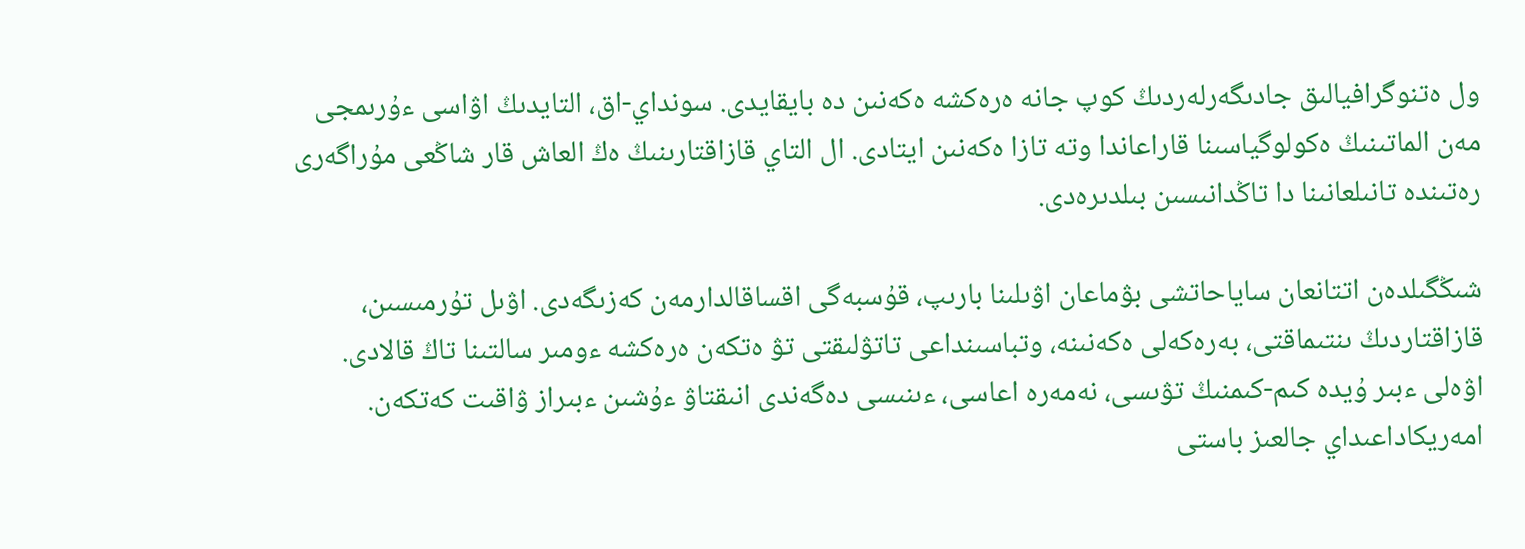ول ەتنوگرافيالىق جادىگەرلەردىڭ كوپ جانە ەرەكشە ەكەنىن دە بايقايدى. سونداي-اق، التايدىڭ اۋاسى ءۇرىمجى مەن الماتىنىڭ ەكولوگياسىنا قاراعاندا وتە تازا ەكەنىن ايتادى. ال التاي قازاقتارىنىڭ ەڭ العاش قار شاڭعى مۇراگەرى رەتىندە تانىلعانىنا دا تاڭدانىسىن بىلدىرەدى.

شىڭگىلدەن اتتانعان ساياحاتشى بۋماعان اۋىلىنا بارىپ، قۇسبەگى اقساقالدارمەن كەزىگەدى. اۋىل تۇرمىسىن، قازاقتاردىڭ ىنتىماقتى، بەرەكەلى ەكەنىنە، وتباسىنداعى تاتۋلىقتى تۋ ەتكەن ەرەكشە ءومىر سالتىنا تاڭ قالادى. اۋەلى ءبىر ۇيدە كىم-كىمنىڭ تۋىسى، نەمەرە اعاسى، ءىنىسى دەگەندى انىقتاۋ ءۇشىن ءبىراز ۋاقىت كەتكەن. امەريكاداعىداي جالعىز باستى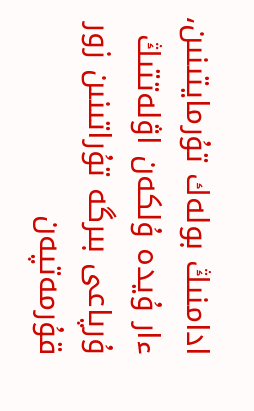ادامنىڭ بولەك تۇرمايتىنىن، ءار ۇيدە ۇلكەن اۋلەتتىڭ ۇرپاعى بىرگە تۇراتىنىن زور قۇرمەتپەن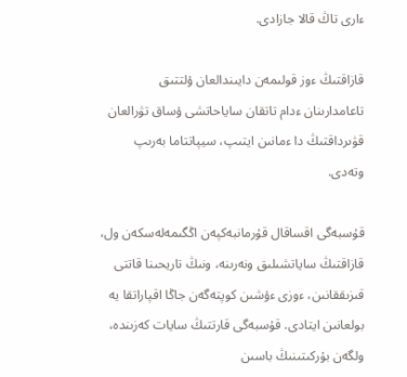ءارى تاڭ قالا جازادى.

قازاقتىڭ ءوز قولىمەن دايىندالعان ۇلتتىق تاعامدارىنان ءدام تاتقان ساياحاتشى ۇساق تۋرالعان قۋىرداقتىڭ دا ءمانىن ايتىپ، سيپاتتاما بەرىپ وتەدى.

قۇسبەگى اقساقال قۇرمانبەكپەن اڭگىمەلەسكەن ول، قازاقتىڭ ساياتشىلىق ونەرىنە، ونىڭ تاريحىنا قاتتى قىزىققانىن، ءوزى ءۇشىن كوپتەگەن جاڭا اقپاراتقا يە بولعانىن ايتادى. قۇسبەگى قارتتىڭ سايات كەزىندە، ولگەن بۇركىتىنىڭ باسىن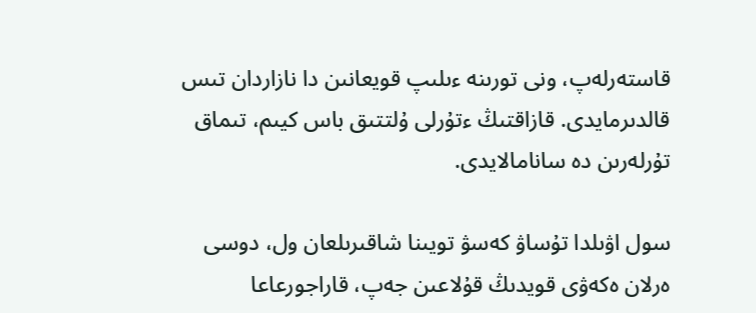قاستەرلەپ، ونى تورىنە ءىلىپ قويعانىن دا نازاردان تىس قالدىرمايدى. قازاقتىڭ ءتۇرلى ۇلتتىق باس كيىم، تىماق تۇرلەرىن دە سانامالايدى.

سول اۋىلدا تۇساۋ كەسۋ تويىنا شاقىرىلعان ول، دوسى ەرلان ەكەۋى قويدىڭ قۇلاعىن جەپ، قاراجورعاعا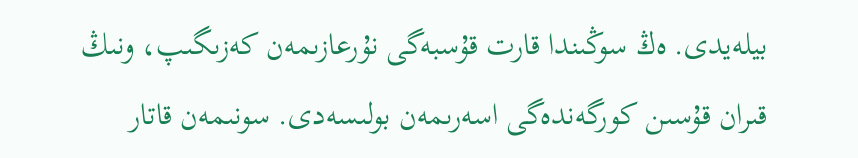بيلەيدى. ەڭ سوڭىندا قارت قۇسبەگى نۇرعازىمەن كەزىگىپ، ونىڭ قىران قۇسىن كورگەندەگى اسەرىمەن بولىسەدى. سونىمەن قاتار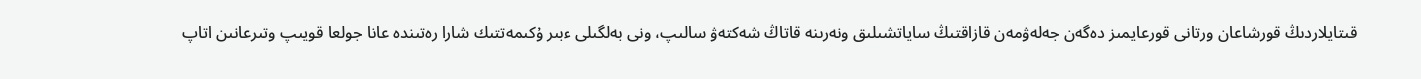قىتايلاردىڭ قورشاعان ورتانى قورعايمىز دەگەن جەلەۋمەن قازاقتىڭ ساياتشىلىق ونەرىنە قاتاڭ شەكتەۋ سالىپ، ونى بەلگىلى ءبىر ۇكىمەتتىك شارا رەتىندە عانا جولعا قويىپ وتىرعانىن اتاپ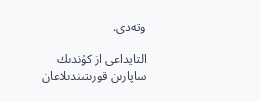وتەدى.

التايداعى از كۇندىك ساپارىن قورىتىندىلاعان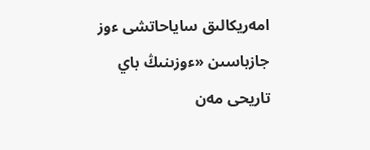امەريكالىق ساياحاتشى ءوز جازباسىن «ءوزىنىڭ باي تاريحى مەن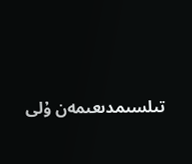تىلسىمدىعىمەن ۇلى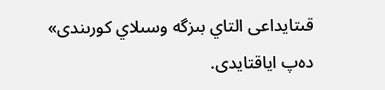قىتايداعى التاي بىزگە وسىلاي كورىندى» دەپ اياقتايدى.